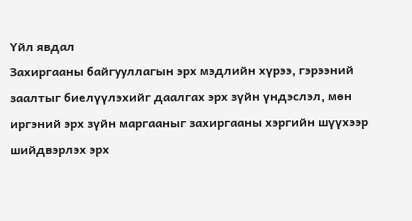Үйл явдал
Захиргааны байгууллагын эрх мэдлийн хүрээ, гэрээний заалтыг биелүүлэхийг даалгах эрх зүйн үндэслэл, мөн иргэний эрх зүйн маргааныг захиргааны хэргийн шүүхээр шийдвэрлэх эрх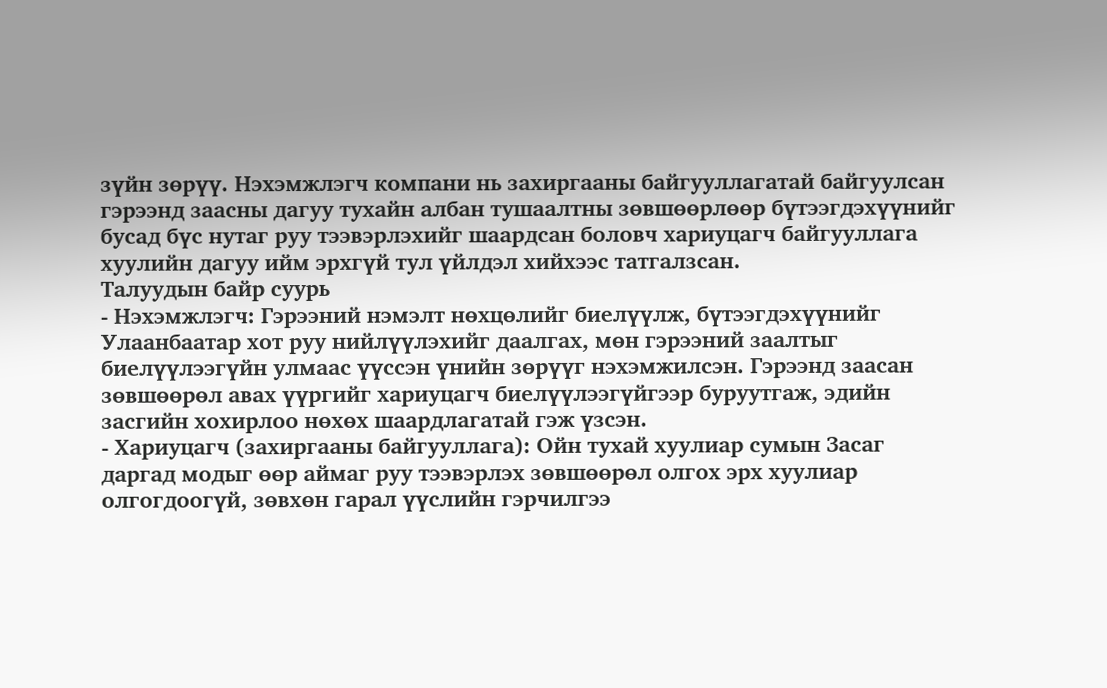зүйн зөрүү. Нэхэмжлэгч компани нь захиргааны байгууллагатай байгуулсан гэрээнд заасны дагуу тухайн албан тушаалтны зөвшөөрлөөр бүтээгдэхүүнийг бусад бүс нутаг руу тээвэрлэхийг шаардсан боловч хариуцагч байгууллага хуулийн дагуу ийм эрхгүй тул үйлдэл хийхээс татгалзсан.
Талуудын байр суурь
- Нэхэмжлэгч: Гэрээний нэмэлт нөхцөлийг биелүүлж, бүтээгдэхүүнийг Улаанбаатар хот руу нийлүүлэхийг даалгах, мөн гэрээний заалтыг биелүүлээгүйн улмаас үүссэн үнийн зөрүүг нэхэмжилсэн. Гэрээнд заасан зөвшөөрөл авах үүргийг хариуцагч биелүүлээгүйгээр буруутгаж, эдийн засгийн хохирлоо нөхөх шаардлагатай гэж үзсэн.
- Хариуцагч (захиргааны байгууллага): Ойн тухай хуулиар сумын Засаг даргад модыг өөр аймаг руу тээвэрлэх зөвшөөрөл олгох эрх хуулиар олгогдоогүй, зөвхөн гарал үүслийн гэрчилгээ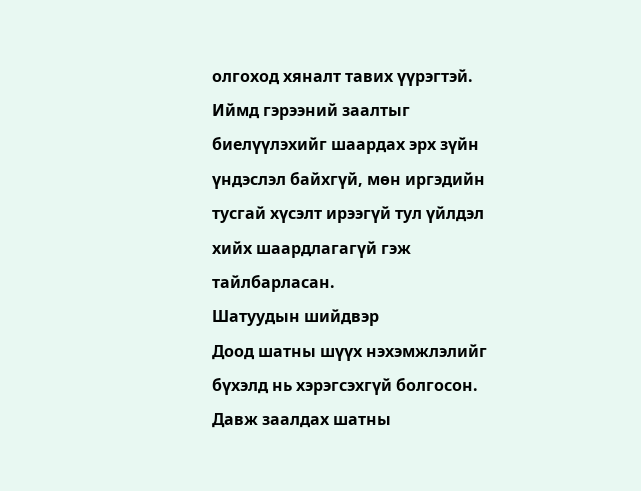олгоход хяналт тавих үүрэгтэй. Иймд гэрээний заалтыг биелүүлэхийг шаардах эрх зүйн үндэслэл байхгүй, мөн иргэдийн тусгай хүсэлт ирээгүй тул үйлдэл хийх шаардлагагүй гэж тайлбарласан.
Шатуудын шийдвэр
Доод шатны шүүх нэхэмжлэлийг бүхэлд нь хэрэгсэхгүй болгосон. Давж заалдах шатны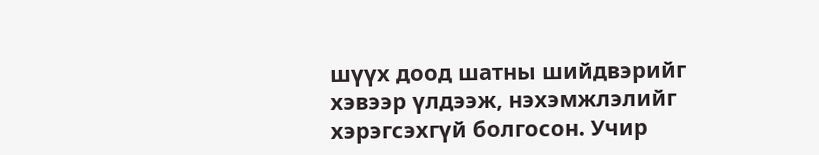шүүх доод шатны шийдвэрийг хэвээр үлдээж, нэхэмжлэлийг хэрэгсэхгүй болгосон. Учир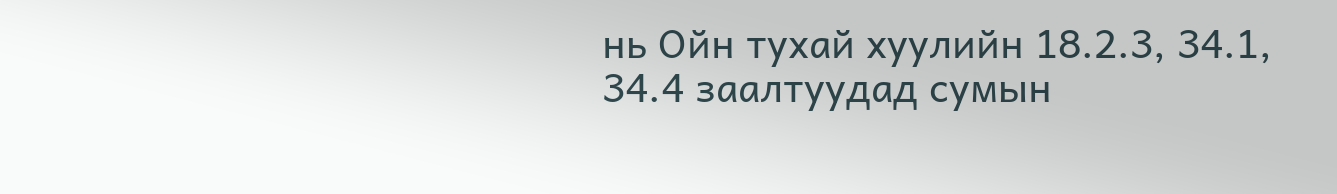нь Ойн тухай хуулийн 18.2.3, 34.1, 34.4 заалтуудад сумын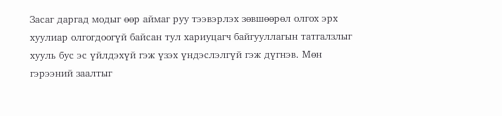Засаг даргад модыг өөр аймаг руу тээвэрлэх зөвшөөрөл олгох эрх хуулиар олгогдоогүй байсан тул хариуцагч байгууллагын татгалзлыг хууль бус эс үйлдэхүй гэж үзэх үндэслэлгүй гэж дүгнэв. Мөн гэрээний заалтыг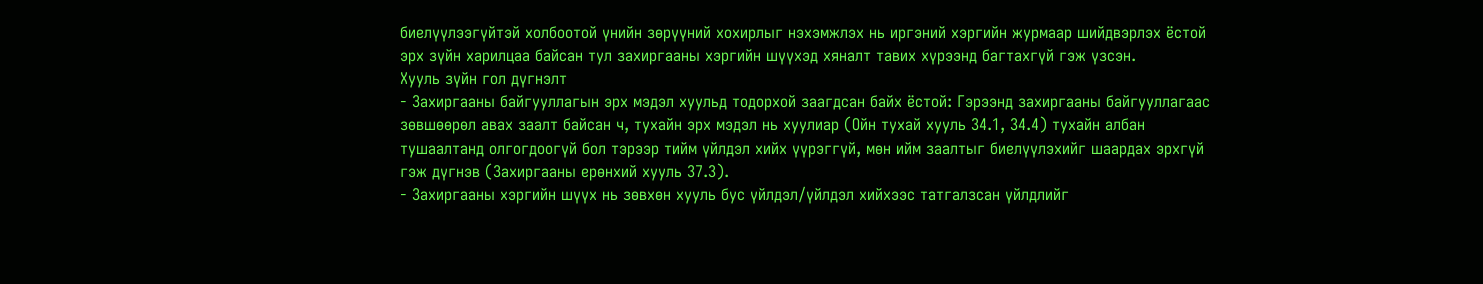биелүүлээгүйтэй холбоотой үнийн зөрүүний хохирлыг нэхэмжлэх нь иргэний хэргийн журмаар шийдвэрлэх ёстой эрх зүйн харилцаа байсан тул захиргааны хэргийн шүүхэд хяналт тавих хүрээнд багтахгүй гэж үзсэн.
Хууль зүйн гол дүгнэлт
- Захиргааны байгууллагын эрх мэдэл хуульд тодорхой заагдсан байх ёстой: Гэрээнд захиргааны байгууллагаас зөвшөөрөл авах заалт байсан ч, тухайн эрх мэдэл нь хуулиар (Ойн тухай хууль 34.1, 34.4) тухайн албан тушаалтанд олгогдоогүй бол тэрээр тийм үйлдэл хийх үүрэггүй, мөн ийм заалтыг биелүүлэхийг шаардах эрхгүй гэж дүгнэв (Захиргааны ерөнхий хууль 37.3).
- Захиргааны хэргийн шүүх нь зөвхөн хууль бус үйлдэл/үйлдэл хийхээс татгалзсан үйлдлийг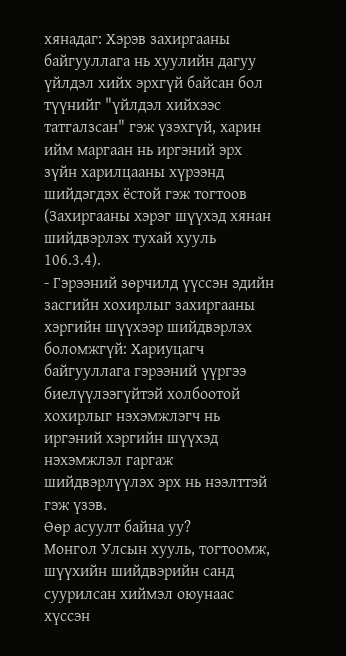хянадаг: Хэрэв захиргааны байгууллага нь хуулийн дагуу үйлдэл хийх эрхгүй байсан бол түүнийг "үйлдэл хийхээс татгалзсан" гэж үзэхгүй, харин ийм маргаан нь иргэний эрх зүйн харилцааны хүрээнд шийдэгдэх ёстой гэж тогтоов (Захиргааны хэрэг шүүхэд хянан шийдвэрлэх тухай хууль 106.3.4).
- Гэрээний зөрчилд үүссэн эдийн засгийн хохирлыг захиргааны хэргийн шүүхээр шийдвэрлэх боломжгүй: Хариуцагч байгууллага гэрээний үүргээ биелүүлээгүйтэй холбоотой хохирлыг нэхэмжлэгч нь иргэний хэргийн шүүхэд нэхэмжлэл гаргаж шийдвэрлүүлэх эрх нь нээлттэй гэж үзэв.
Өөр асуулт байна уу?
Монгол Улсын хууль, тогтоомж, шүүхийн шийдвэрийн санд суурилсан хиймэл оюунаас хүссэн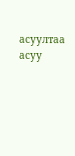асуултаа асуу